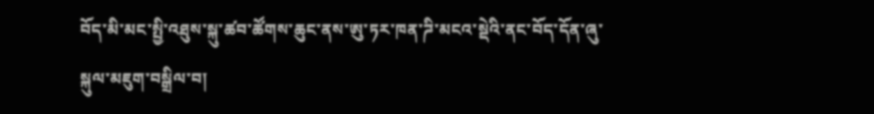བོད་མི་མང་སྤྱི་འཐུས་སྐུ་ཚབ་ཚོགས་ཆུང་ནས་ཨུ་ཏར་ཁན་ཌི་མངའ་སྡེའི་ནང་བོད་དོན་ཞུ་སྐུལ་མཇུག་བསྒྲིལ་བ།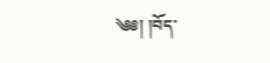༄༅། །བོད་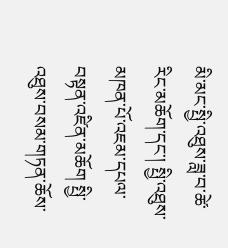མི་མང་སྤྱི་འཐུས་ཟླ་བ་ཚེ་རིང་མཆོག་དང་། སྤྱི་འཐུས་མཁན་པོ་འཇམ་དཔལ་བསྟན་འཛིན་མཆོག སྤྱི་འཐུས་བསམ་གཏན་ཆོས་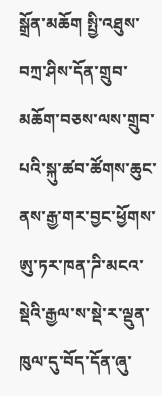སྒྲོན་མཆོག སྤྱི་འཐུས་བཀྲ་ཤིས་དོན་གྲུབ་མཆོག་བཅས་ལས་གྲུབ་པའི་སྐུ་ཚབ་ཚོགས་ཆུང་ནས་རྒྱ་གར་བྱང་ཕྱོགས་ཨུ་ཏར་ཁན་ཌི་མངའ་སྡེའི་རྒྱལ་ས་སྡེ་ར་ལྡུན་ཁུལ་དུ་བོད་དོན་ཞུ་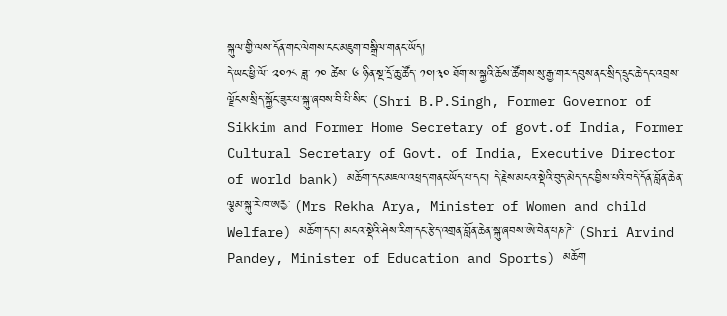སྐུལ་གྱི་ལས་དོན་གང་ལེགས་ངང་མཇུག་བསྒྲིལ་གནང་ཡོད།
དེ་ཡང་ཕྱི་ལོ་ ༢༠༡༨ ཟླ་ ༡༠ ཚེས་ ༦ ཉིན་སྔ་དྲོ་ཆུ་ཚོད་ ༡༠།༣༠ ཐོག་ས་སྐྱའི་ཆོས་ཚོགས་སུ་རྒྱ་གར་དབུས་ནང་སྲིད་དྲུང་ཆེ་དང་འབྲས་ལྗོངས་སྲིད་སྐྱོང་ཟུར་པ་སྐུ་ཞབས་བི་པི་སིང་ (Shri B.P.Singh, Former Governor of Sikkim and Former Home Secretary of govt.of India, Former Cultural Secretary of Govt. of India, Executive Director of world bank) མཆོག་དང་མཇལ་འཕྲད་གནང་ཡོད་པ་དང་། དེ་རྗེས་མངའ་སྡེའི་བུད་མེད་དང་བྱིས་པའི་བདེ་དོན་བློན་ཆེན་ལྕམ་སྐུ་རེ་ཁ་ཨརྱ་ (Mrs Rekha Arya, Minister of Women and child Welfare) མཆོག་དང་། མངའ་སྡེའི་ཤེས་རིག་དང་རྩེད་འགྲན་བློན་ཆེན་སྐུ་ཞབས་ཨེ་བེན་པཎ་ཌེ་ (Shri Arvind Pandey, Minister of Education and Sports) མཆོག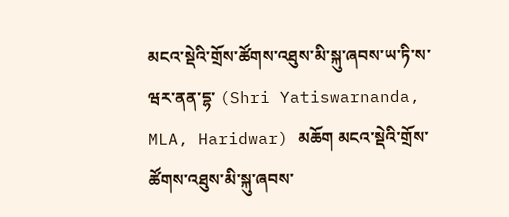མངའ་སྡེའི་གྲོས་ཚོགས་འཐུས་མི་སྐུ་ཞབས་ཡ་ཏི་ས་ཝར་ནན་དྷ་ (Shri Yatiswarnanda, MLA, Haridwar) མཆོག མངའ་སྡེའི་གྲོས་ཚོགས་འཐུས་མི་སྐུ་ཞབས་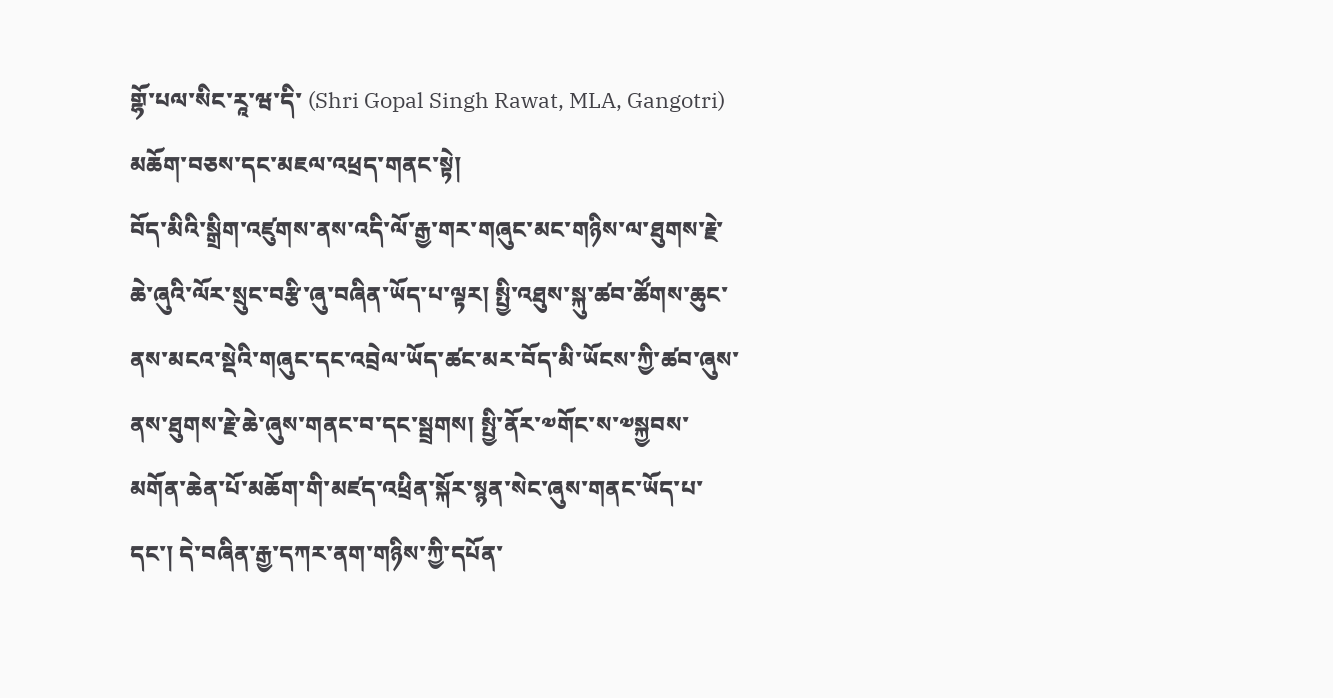གྷོ་པལ་སིང་རཱ་ཝ་དི་ (Shri Gopal Singh Rawat, MLA, Gangotri) མཆོག་བཅས་དང་མཇལ་འཕྲད་གནང་སྟེ།
བོད་མིའི་སྒྲིག་འཛུགས་ནས་འདི་ལོ་རྒྱ་གར་གཞུང་མང་གཉིས་ལ་ཐུགས་རྗེ་ཆེ་ཞུའི་ལོར་སྲུང་བརྩི་ཞུ་བཞིན་ཡོད་པ་ལྟར། སྤྱི་འཐུས་སྐུ་ཚབ་ཚོགས་ཆུང་ནས་མངའ་སྡེའི་གཞུང་དང་འབྲེལ་ཡོད་ཚང་མར་བོད་མི་ཡོངས་ཀྱི་ཚབ་ཞུས་ནས་ཐུགས་རྗེ་ཆེ་ཞུས་གནང་བ་དང་སྦྲགས། སྤྱི་ནོར་༧གོང་ས་༧སྐྱབས་མགོན་ཆེན་པོ་མཆོག་གི་མཛད་འཕྲིན་སྐོར་སྙན་སེང་ཞུས་གནང་ཡོད་པ་དང་། དེ་བཞིན་རྒྱ་དཀར་ནག་གཉིས་ཀྱི་དཔོན་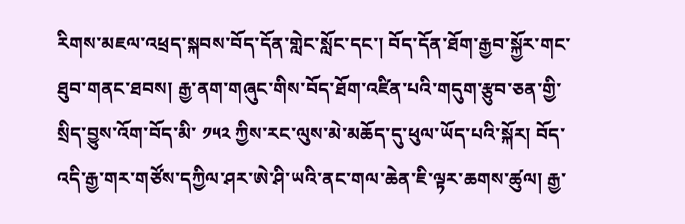རིགས་མཇལ་འཕྲད་སྐབས་བོད་དོན་གླེང་སློང་དང་། བོད་དོན་ཐོག་རྒྱབ་སྐྱོར་གང་ཐུབ་གནང་ཐབས། རྒྱ་ནག་གཞུང་གིས་བོད་ཐོག་འཛིན་པའི་གདུག་རྩུབ་ཅན་གྱི་སྲིད་བྱུས་འོག་བོད་མི་ ༡༥༢ ཀྱིས་རང་ལུས་མེ་མཆོད་དུ་ཕུལ་ཡོད་པའི་སྐོར། བོད་འདི་རྒྱ་གར་གཙོས་དཀྱིལ་ཤར་ཨེ་ཤི་ཡའི་ནང་གལ་ཆེན་ཇི་ལྟར་ཆགས་ཚུལ། རྒྱ་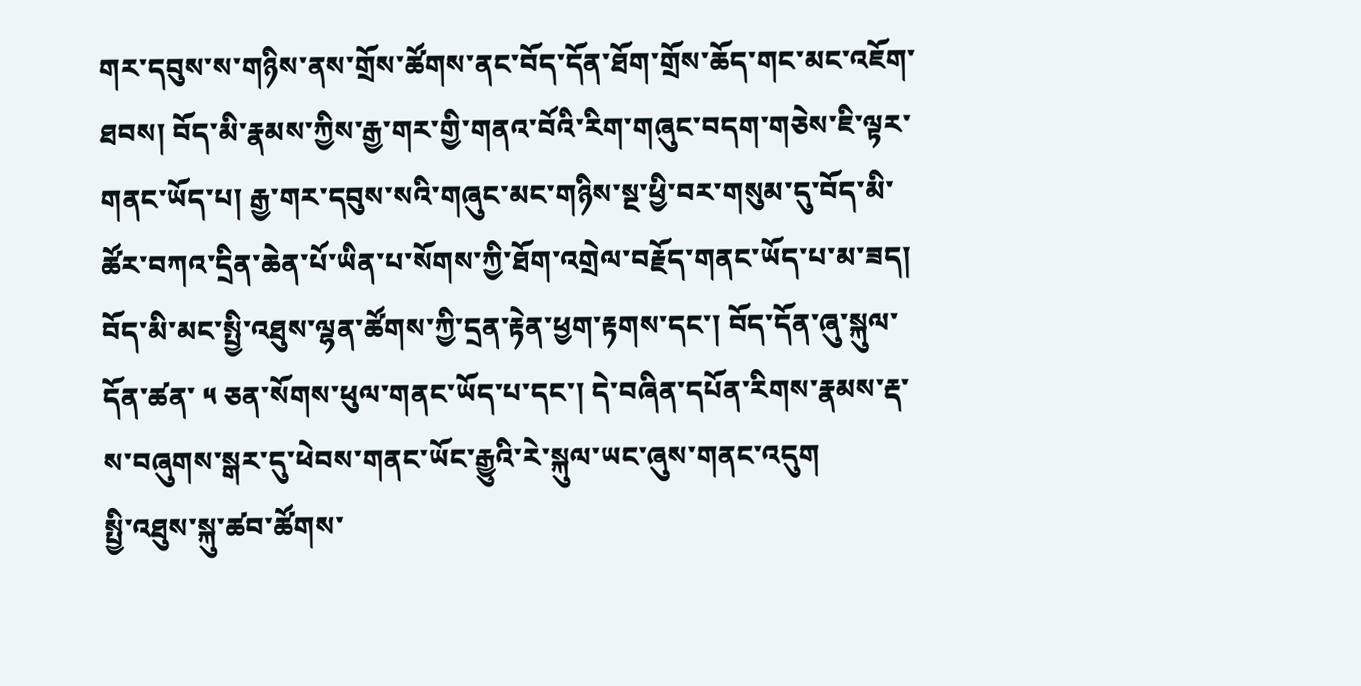གར་དབུས་ས་གཉིས་ནས་གྲོས་ཚོགས་ནང་བོད་དོན་ཐོག་གྲོས་ཆོད་གང་མང་འཇོག་ཐབས། བོད་མི་རྣམས་ཀྱིས་རྒྱ་གར་གྱི་གནའ་བོའི་རིག་གཞུང་བདག་གཅེས་ཇི་ལྟར་གནང་ཡོད་པ། རྒྱ་གར་དབུས་སའི་གཞུང་མང་གཉིས་སྔ་ཕྱི་བར་གསུམ་དུ་བོད་མི་ཚོར་བཀའ་དྲིན་ཆེན་པོ་ཡིན་པ་སོགས་ཀྱི་ཐོག་འགྲེལ་བརྗོད་གནང་ཡོད་པ་མ་ཟད། བོད་མི་མང་སྤྱི་འཐུས་ལྷན་ཚོགས་ཀྱི་དྲན་རྟེན་ཕྱག་རྟགས་དང་། བོད་དོན་ཞུ་སྐུལ་དོན་ཚན་ ༥ ཅན་སོགས་ཕུལ་གནང་ཡོད་པ་དང་། དེ་བཞིན་དཔོན་རིགས་རྣམས་རྡ་ས་བཞུགས་སྒར་དུ་ཕེབས་གནང་ཡོང་རྒྱུའི་རེ་སྐུལ་ཡང་ཞུས་གནང་འདུག
སྤྱི་འཐུས་སྐུ་ཚབ་ཚོགས་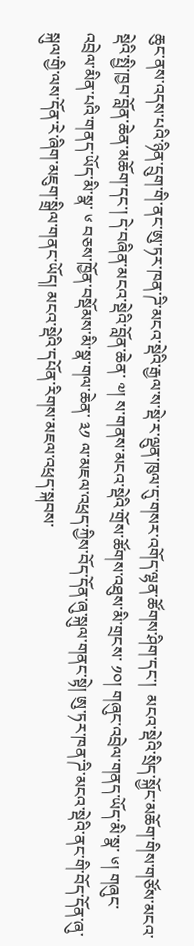ཆུང་ནས་འདས་པའི་ཉིན་དྲུག་གི་ནང་ཨུ་ཏར་ཁན་ཌི་མངའ་སྡེའི་རྒྱལ་ས་སྡེ་ར་ལྡུན་ཁུལ་དུ་གསར་འགོད་ལྷན་ཚོགས་ཤིག་དང་།  མངའ་སྡེའི་སྲིད་སྐྱོང་མཆོག་གིས་གཙོས་མངའ་སྡེའི་སྤྱི་ཁྱབ་བློན་ཆེན་མཆོག་དང་། དེ་བཞིན་མངའ་སྡེའི་བློན་ཆེན་ ༧། ས་གནས་མངའ་སྡེའི་གྲོས་ཚོགས་འཐུས་མི་གྲངས་ ༡༠། གཞུང་འབྲེལ་གནད་ཡོད་མི་སྣ་ ༦། གཞུང་འབྲེལ་མིན་པའི་གནད་ཡོད་མི་སྣ་ ༦ བཅས་ཁྱོན་བསྡོམས་མི་སྣ་གལ་ཆེན་ ༣༡ ལ་མཇལ་འཕྲད་ཀྱིས་བོད་དོན་ཞུ་སྐུལ་གནང་སྟེ། ཨུ་ཏར་ཁན་ཌི་མངའ་སྡེའི་ནང་གི་བོད་དོན་ཞུ་སྐུལ་གྱི་ལས་དོན་རེ་ཞིག་མཇུག་སྒྲིལ་གནང་ཡོད། མངའ་སྡེའི་དཔོན་རིགས་མཇལ་འཕྲད་སྐབས་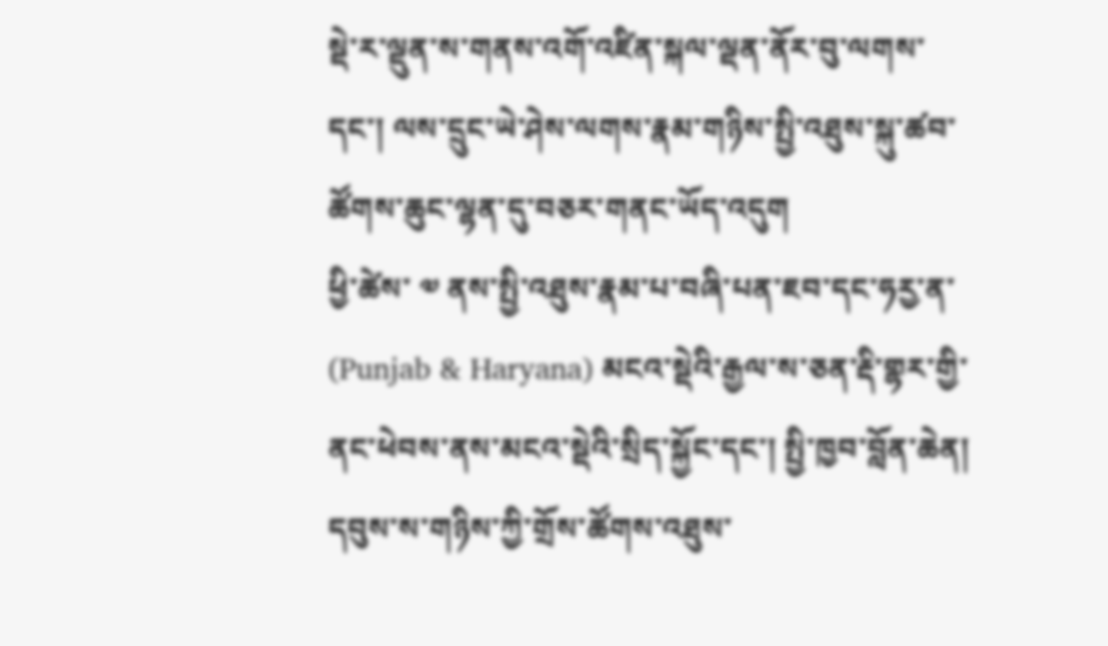སྡེ་ར་ལྡུན་ས་གནས་འགོ་འཛིན་སྐལ་ལྡན་ནོར་བུ་ལགས་དང་། ལས་དྲུང་ཡེ་ཤེས་ལགས་རྣམ་གཉིས་སྤྱི་འཐུས་སྐུ་ཚབ་ཚོགས་ཆུང་ལྷན་དུ་བཅར་གནང་ཡོད་འདུག
ཕྱི་ཚེས་ ༧ ནས་སྤྱི་འཐུས་རྣམ་པ་བཞི་པན་ཇབ་དང་ཧརྱ་ན་ (Punjab & Haryana) མངའ་སྡེའི་རྒྱལ་ས་ཅན་རྡི་གྷར་གྱི་ནང་ཕེབས་ནས་མངའ་སྡེའི་སྲིད་སྐྱོང་དང་། སྤྱི་ཁྱབ་བློན་ཆེན། དབུས་ས་གཉིས་ཀྱི་གྲོས་ཚོགས་འཐུས་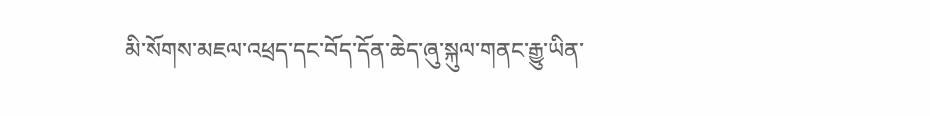མི་སོགས་མཇལ་འཕྲད་དང་བོད་དོན་ཆེད་ཞུ་སྐུལ་གནང་རྒྱུ་ཡིན་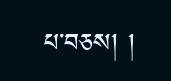པ་བཅས། །